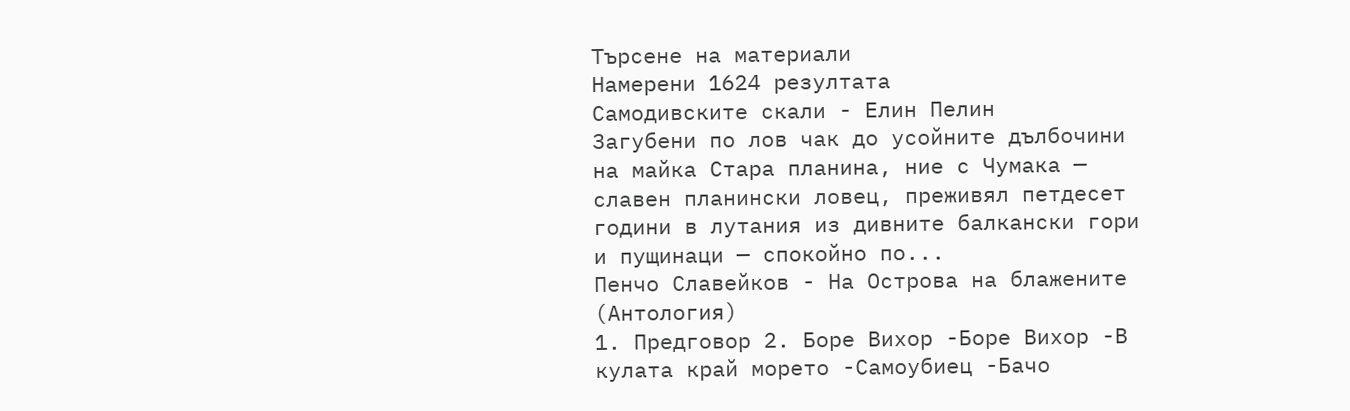Търсене на материали
Намерени 1624 резултата
Самодивските скали - Елин Пелин
Загубени по лов чак до усойните дълбочини на майка Стара планина, ние с Чумака — славен планински ловец, преживял петдесет години в лутания из дивните балкански гори и пущинаци — спокойно по...
Пенчо Славейков - На Острова на блажените (Антология)
1. Предговор 2. Боре Вихор -Боре Вихор -В кулата край морето -Самоубиец -Бачо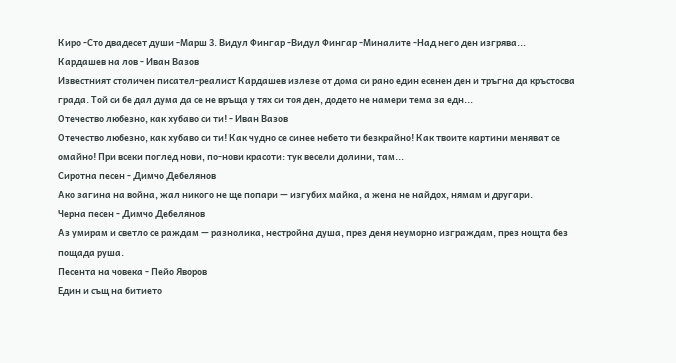Киро -Сто двадесет души -Марш 3. Видул Фингар -Видул Фингар -Миналите -Над него ден изгрява...
Кардашев на лов - Иван Вазов
Известният столичен писател-реалист Кардашев излезе от дома си рано един есенен ден и тръгна да кръстосва града. Той си бе дал дума да се не връща у тях си тоя ден, додето не намери тема за едн...
Отечество любезно, как хубаво си ти! - Иван Вазов
Отечество любезно, как хубаво си ти! Как чудно се синее небето ти безкрайно! Как твоите картини меняват се омайно! При всеки поглед нови, по-нови красоти: тук весели долини, там...
Сиротна песен - Димчо Дебелянов
Ако загина на война, жал никого не ще попари — изгубих майка, а жена не найдох, нямам и другари.
Черна песен - Димчо Дебелянов
Аз умирам и светло се раждам — разнолика, нестройна душа, през деня неуморно изграждам, през нощта без пощада руша.
Песента на човека - Пейо Яворов
Един и същ на битието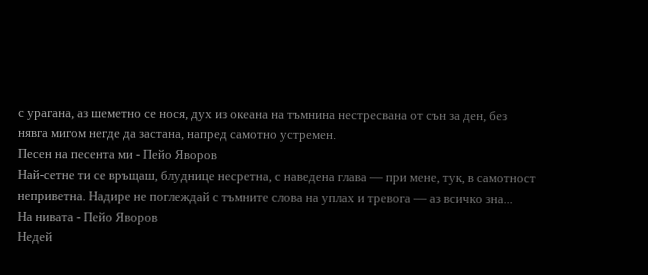с урагана, аз шеметно се нося, дух из океана на тъмнина нестресвана от сън за ден, без нявга мигом негде да застана, напред самотно устремен.
Песен на песента ми - Пейо Яворов
Най-сетне ти се връщаш, блуднице несретна, с наведена глава — при мене, тук, в самотност неприветна. Надире не поглеждай с тъмните слова на уплах и тревога — аз всичко зна...
На нивата - Пейо Яворов
Недей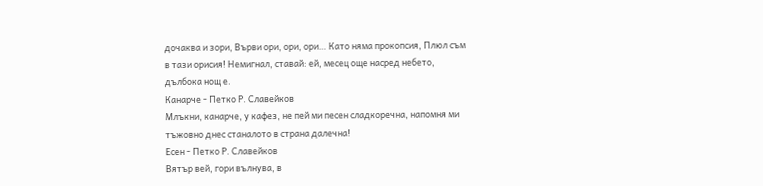дочаква и зори, Върви ори, ори, ори… Като няма прокопсия, Плюл съм в тази орисия! Немигнал, ставай: ей, месец още насред небето, дълбока нощ е.
Канарче - Петко Р. Славейков
Млъкни, канарче, у кафез, не пей ми песен сладкоречна, напомня ми тъжовно днес станалото в страна далечна!
Есен - Петко Р. Славейков
Вятър вей, гори вълнува, в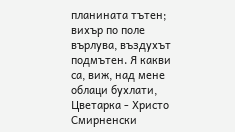планината тътен; вихър по поле върлува, въздухът подмътен. Я какви са, виж, над мене облаци бухлати,
Цветарка - Христо Смирненски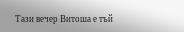Тази вечер Витоша е тъй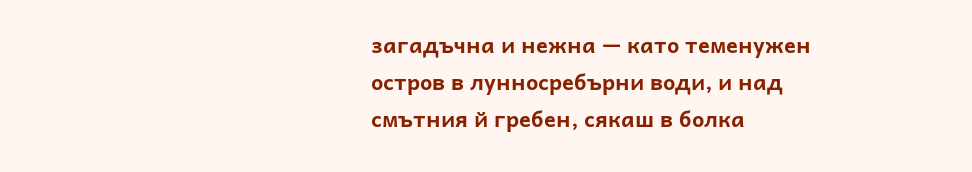загадъчна и нежна — като теменужен остров в лунносребърни води, и над смътния й гребен, сякаш в болка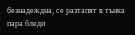безнадеждна, се разтапят в тънка пара бледи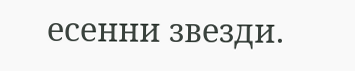есенни звезди.